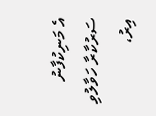އެ މަނިކުފާނު ސަރުކާރާ ހަވާލުވި އިރު،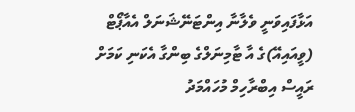އަޅާފައިވަނީ ވެލާނާ އިންޓަނޭޝަނަލް އެއާޕޯޓް (ވީއައިއޭ)ގެ އާ ޓާމިނަލްގެ ބިންގާ އެކަނި ކަމަށް ރައީސް އިބްރާހިމް މުހައްމަދު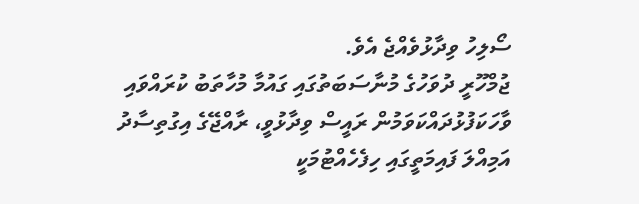ސޯލިހު ވިދާޅުވެއްޖެ އެވެ.
ޖުމްހޫރީ ދުވަހުގެ މުނާސަބަތުގައި ގައުމާ މުހާތަބު ކުރައްވައި ވާހަކަފުޅުދައްކަވަމުން ރައީސް ވިދާޅުވީ، ރާއްޖޭގެ އިގުތިސާދު އަމިއްލަ ފައިމަތީގައި ހިފެހެއްޓުމަކީ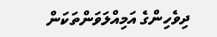ދިވެހިންގެ އަމިއްލަވަންތަކަން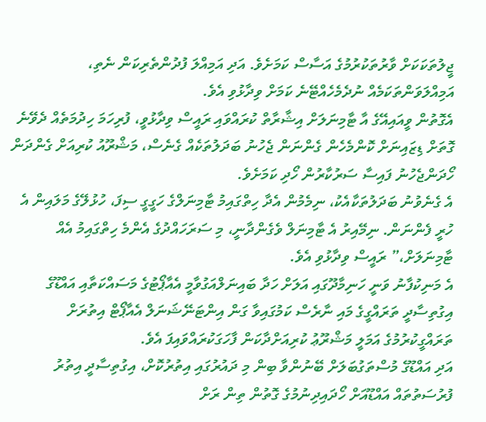ޖީލުތަކަކަށް ވާރުތަކުރުމުގެ އަސާސް ކަމަށެވެ. އަދި އަމިއްލަ ފުދުންތެރިކަން ނެތި، އަމިއްލަވަންތަކަމެއް ނުދެމެހެއްޓޭނެ ކަމަށް ވިދާޅުވި އެވެ.
އެގޮތުން ވީއައިއޭގެ އާ ޓާމިނަލަށް އިޝާރާތް ކުރައްވައި ރައީސް ވިދާޅުވީ، ފުރިހަމަ ހިދުމަތެއް ދެވޭނެ ގޮތަށް ޑިޒައިނަށް ކޮންމެހެން ގެންނަން ޖެހުނު ބަދަލުތަކެއް ގެނެސް، މަޝްރޫއު ކުރިއަށް ގެންދަން ހޯދަންޖެހުނު ފައިސާ ސަރުކާރުން ހޯދި ކަމަށެވެ.
އެ ގެނެވުނު ބަދަލުތަކާއެކު، ނިމެމުން އެދާ ހިތްގައިމު ޓާމިނަލްގެ ހަގީގީ ސިފަ، ހުޅުލޭގެ މަލައިން އެ ހުރީ ފެންނަން. ނިމޭއިރު އެ ޓާމިނަލް ވެގެންދާނީ، މި ސަރަހައްދުގެ އެންމެ ހިތްގައިމު އެއް ޓާމިނަލަށް،” ރައީސް ވިދާޅުވި އެވެ.
އެ މަނިކުފާނު ވަނީ ހަނިމާދޫގައި އަލަށް ހަދާ ބައިނަލްއަގުވާމީ އެއާޕޯޓުގެ މަސައްކަތާއި އައްޑޫގެ އިގުތިސާދީ ތަރައްގީގެ މައި ނާރެސް ކަމުގައިވާ ގަން އިންޓަނޭޝަނަލް އެއާޕޯޓް އިތުރަށް ތަރައްގީކުރުމުގެ އަމަލީ މަޝްރޫޢު ކުރިއަށްދާކަން ފާހަގަކުރައްވައިފަ އެވެ.
އަދި އައްޑޫގެ މުސްތަގުބަލަށް ބޭނުންވާ ބިން މި ދައުރުގައި އިތުރުކޮށް، އިގުތިސާދީ އިތުރު ފުރުސަތުތައް އައްޑޫއަށް ހޯދައިދިނުމުގެ ގޮތުން ތިން ރަށް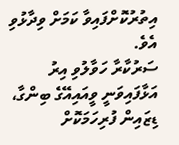އިތުރުކޮށްފައިވާ ކަމަށް ވިދާޅުވި އެވެ.
ސަރުކާރާ ހަވާލުވި އިރު އަޅާފައިވަނީ ވީއައިއޭގެ ބިންގާ، ޑިޒައިން ފުރިހަމަކޮށް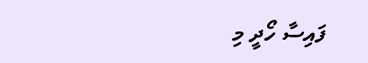ފައިސާ ހޯދީ މި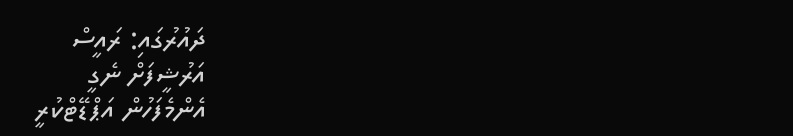ދައުރުގައި: ރައީސް
އަރުޝީފަށް ނެގީ
އެންމެފަހުން އަޕްޑޭޓްކުރީ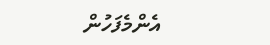އެންމެފަހުން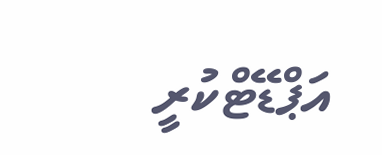އަޕްޑޭޓްކުރީ